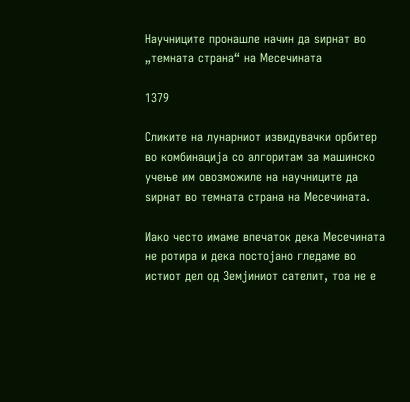Научниците пронашле начин да ѕирнат во „темната страна“ на Месечината

1379

Сликите на лунарниот извидувачки орбитер во комбинација со алгоритам за машинско учење им овозможиле на научниците да ѕирнат во темната страна на Месечината.

Иако често имаме впечаток дека Месечината не ротира и дека постојано гледаме во истиот дел од Земјиниот сателит, тоа не е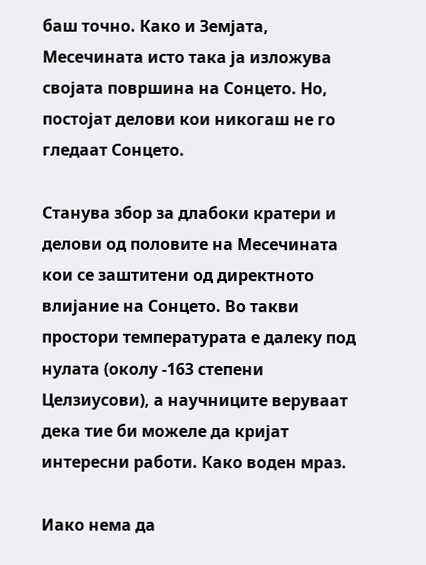баш точно. Како и Земјата, Месечината исто така ја изложува својата површина на Сонцето. Но, постојат делови кои никогаш не го гледаат Сонцето.

Станува збор за длабоки кратери и делови од половите на Месечината кои се заштитени од директното влијание на Сонцето. Во такви простори температурата е далеку под нулата (околу -163 степени Целзиусови), а научниците веруваат дека тие би можеле да кријат интересни работи. Како воден мраз.

Иако нема да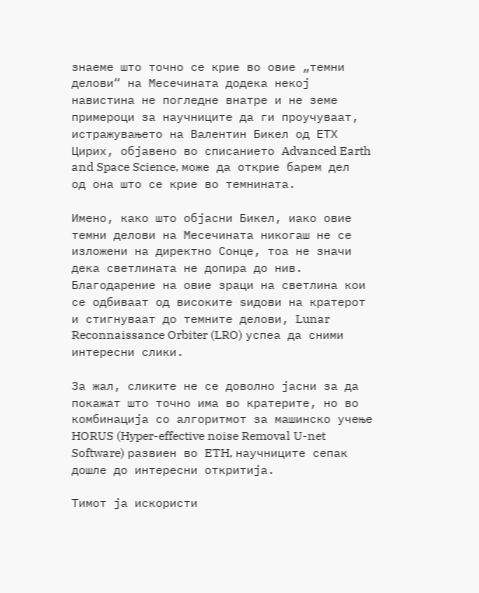знаеме што точно се крие во овие „темни делови“ на Месечината додека некој навистина не погледне внатре и не земе примероци за научниците да ги проучуваат, истражувањето на Валентин Бикел од ЕТХ Цирих, објавено во списанието Advanced Earth and Space Science, може да открие барем дел од она што се крие во темнината.

Имено, како што објасни Бикел, иако овие темни делови на Месечината никогаш не се изложени на директно Сонце, тоа не значи дека светлината не допира до нив. Благодарение на овие зраци на светлина кои се одбиваат од високите ѕидови на кратерот и стигнуваат до темните делови, Lunar Reconnaissance Orbiter (LRO) успеа да сними интересни слики.

За жал, сликите не се доволно јасни за да покажат што точно има во кратерите, но во комбинација со алгоритмот за машинско учење HORUS (Hyper-effective noise Removal U-net Software) развиен во ETH, научниците сепак дошле до интересни откритија.

Тимот ја искористи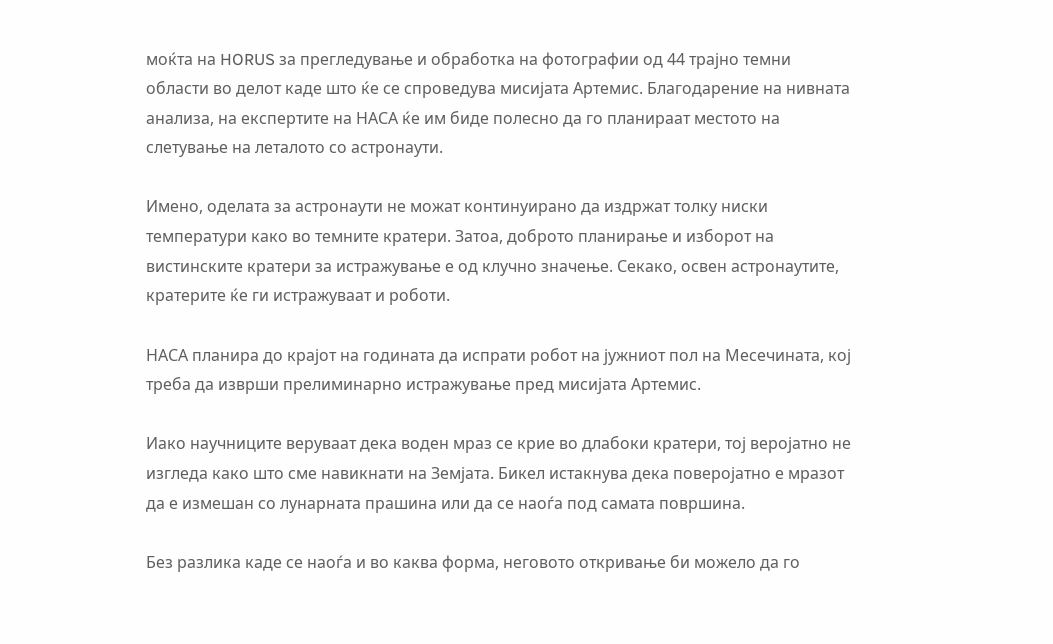моќта на HORUS за прегледување и обработка на фотографии од 44 трајно темни области во делот каде што ќе се спроведува мисијата Артемис. Благодарение на нивната анализа, на експертите на НАСА ќе им биде полесно да го планираат местото на слетување на леталото со астронаути.

Имено, оделата за астронаути не можат континуирано да издржат толку ниски температури како во темните кратери. Затоа, доброто планирање и изборот на вистинските кратери за истражување е од клучно значење. Секако, освен астронаутите, кратерите ќе ги истражуваат и роботи.

НАСА планира до крајот на годината да испрати робот на јужниот пол на Месечината, кој треба да изврши прелиминарно истражување пред мисијата Артемис.

Иако научниците веруваат дека воден мраз се крие во длабоки кратери, тој веројатно не изгледа како што сме навикнати на Земјата. Бикел истакнува дека поверојатно е мразот да е измешан со лунарната прашина или да се наоѓа под самата површина.

Без разлика каде се наоѓа и во каква форма, неговото откривање би можело да го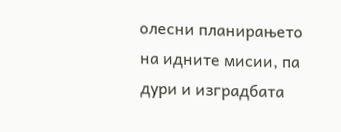олесни планирањето на идните мисии, па дури и изградбата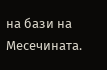на бази на Месечината.